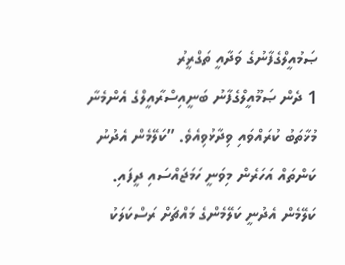ޞަމުއީލްގެފާނުގެ ވަދާއީ ތަގްރީރު
1 ދެން ޞަމޫއީލްގެފާނު ބަނީއިސްރާއީލްގެ އެންމެނާ މުޚާތަބު ކުރައްވައި ވިދާޅުވިއެވެ. ”ކަލޭމެން އެދުނު ކަންތައް އަހަރެން މިވަނީ ހަމަޖައްސައި ދީފައި. ކަލޭމެން އެދުނީ ކަލޭމެންގެ މައްޗަށް ރަސްކަލަކު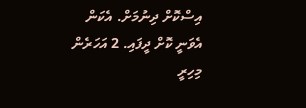އިސްކޮށް ދިނުމަށް. އެކަން އެވަނީ ކޮށް ދީފައި. 2 އަހަރެން މިހިރީ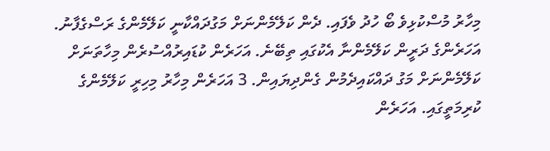މިހާރު މުސްކުޅިވެ ބޯ ހުދު ވެފައި. ދެން ކަލޭމެންނަށް މަގުދައްކާނީ ކަލޭމެންގެ ރަސްގެފާނު. އަހަރެންގެ ދަރީން ކަލޭމެންނާ އެކުގައި ތިބޭނެ. އަހަރެން ކުޑައިރުއްސުރެން މިހާތަނަށް ކަލޭމެންނަށް މަގު ދައްކައިދެމުން ގެންދިޔައިން. 3 އަހަރެން މިހާރު މިހިރީ ކަލޭމެންގެ ކުރިމަތީގައި. އަހަރެން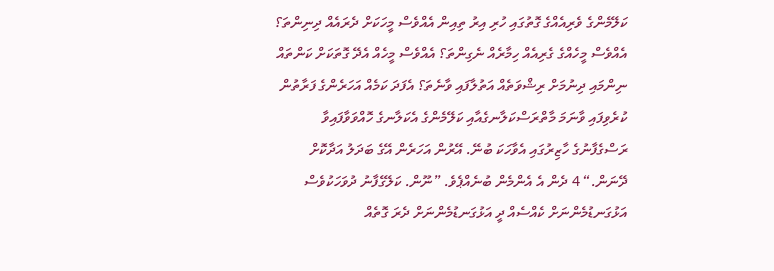ކަލޭމެންގެ ވެރިއެއްގެ ގޮތުގައި ހުރި އިރު ތިއިން އެއްވެސް މީހަކަށް ދެރައެއް ދިނިންތަ؟ އެއްވެސް މީހެއްގެ ގެރިއެއް ހިމާރެއް ނެގިންތަ؟ އެއްވެސް މީހެއް އެދޭ ގޮތަކަށް ކަންތައް ނިންމައި ދިނުމަށް ރިޝްވަތެއް އަތުލާފައި ވާނެތަ؟ އެފަދަ ކަމެއް އަހަރެންގެ ފަރާތުން ކުރެވިފައި ވާނަމަ މާތްރަސްކަލާނގެއާއި ކަލޭމެންގެ އެކަލާނގެ ހޮއްވަވާފައިވާ ރަސްގެފާނުގެ ހާޒިރުގައި އެވާހަކަ ބުނޭ. އޭރުން އަހަރެން އޭގެ ބަދަލު އަދާކޮށް ދޭނަން.“ 4 ދެން އެ އެންމެން ބުނެއްޕެވެ. ”ނޫން. ކަލޭގެފާނު ދުވަހަކުވެސް އަޅުގަނޑުމެންނަށް ކެއްސެއް ދީ އަޅުގަނޑުމެންނަށް ދެރަ ގޮތެއް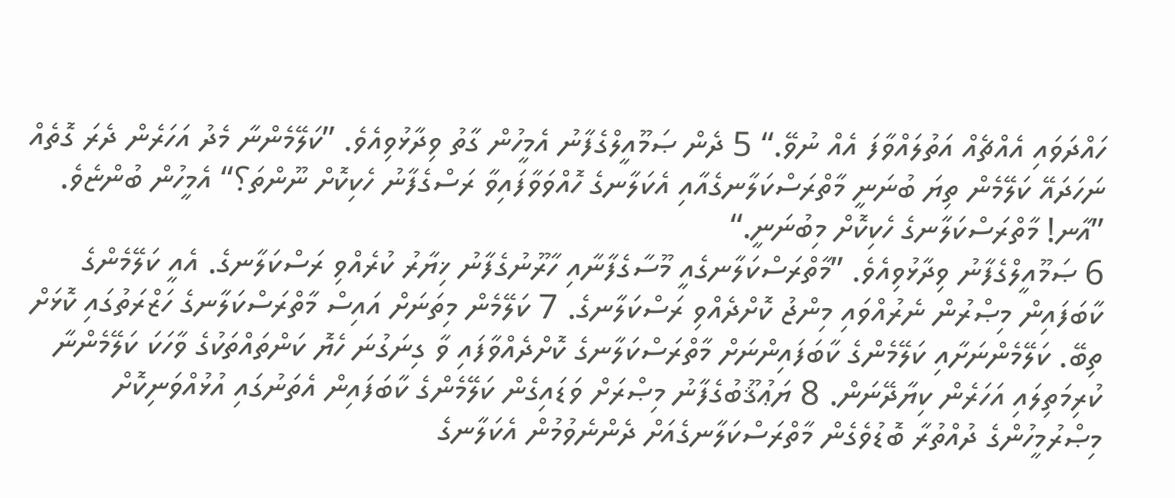ހައްދަވައި އެއްޗެއް އަތުލައްވާފަ އެއް ނުވޭ.“ 5 ދެން ޞަމޫއީލްގެފާނު އެމީހުން ގާތު ވިދާޅުވިއެވެ. ”ކަލޭމެންނާ މެދު އަހަރެން ދެރަ ގޮތެއް ނަހަދައޭ ކަލޭމެން ތިޔަ ބުނަނީ މާތްރަސްކަލާނގެއާއި އެކަލާނގެ ހޮއްވަވާފައިވާ ރަސްގެފާނު ހެކިކޮށް ނޫންތަ؟“ އެމީހުން ބުންޏެވެ. ”އާނ! މާތްރަސްކަލާނގެ ހެކިކޮށް މިބުނަނީ.“
6 ޞަމޫއީލްގެފާނު ވިދާޅުވިއެވެ. ”މާތްރަސްކަލާނގެއީ މޫސާގެފާނާއި ހާރޫނުގެފާނު ޚިޔާރު ކުރެއްވި ރަސްކަލާނގެ. އެއީ ކަލޭމެންގެ ކާބަފައިން މިޞްރުން ނެރުއްވައި މިންޖު ކޮށްދެއްވި ރަސްކަލާނގެ. 7 ކަލޭމެން މިތަނަށް އައިސް މާތްރަސްކަލާނގެ ހަޒްރަތުގައި ކޮޅަށް ތިބޭ. ކަލޭމެންނަށާއި ކަލޭމެންގެ ކާބަފައިންނަށް މާތްރަސްކަލާނގެ ކޮށްދެއްވާފައި ވާ ގިނަގުނަ ހެޔޮ ކަންތައްތަކުގެ ވާހަކަ ކަލޭމެންނާ ކުރިމަތިލައި އަހަރެން ކިޔާދޭނަން. 8 ޔަޢުޤޫބުގެފާނު މިޞްރަށް ވަޑައިގެން ކަލޭމެންގެ ކާބަފައިން އެތަނުގައި އުޅުއްވަނިކޮށް މިޞްރުމީހުންގެ ދުއްތުރާ ބޮޑުވެގެން މާތްރަސްކަލާނގެއަށް ދެންނެވުމުން އެކަލާނގެ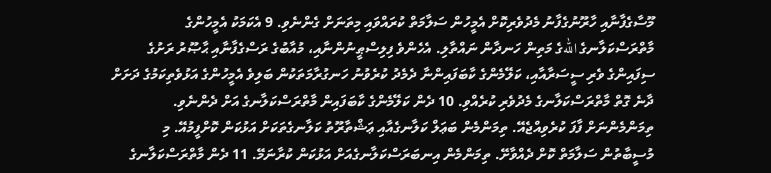މޫސާގެފާނާއި ހާރޫނުގެފާނު މެދުވެރިކޮށް އެމީހުން ސަލާމަތް ކުރައްވައި މިތަނަށް ގެންނެވި. 9 އެކަމަކު އެމީހުންގެ މާތްރަސްކަލާނގެ اللهގެ މަތިން ހަނދާން ނައްތާލި. އެހެންވެ ފިލިސްޠީނުންނާއި، މުއާބުގެ ރަސްގެފާނާއި ޙާޞޫރު ރަށުގެ ސިފައިންގެ ވެރި ސީސަރާއާއި، ކަލޭމެންގެ ކާބަފައިންނާ ދެމެދު ކުރެވުނު ހަނގުރާމަތަކުން ބަލިވެ އެމީހުންގެ އަޅުވެތިކަމުގެ ދަށަށް ދާނެ ގޮތް މާތްރަސްކަލާނގެ މެދުވެރި ކުރެއްވި. 10 ދެން ކަލޭމެންގެ ކާބަފައިން މާތްރަސްކަލާނގެ އަށް ދެންނެވި. ތިމަންމެންނަށް ފާފަ ކުރެވިއްޖެއޭ. ތިމަންމެން ބަޢަލް ކަލާނގެއާއި ޢަޝްތާރޫތު ކަލާނގެތަކަށް އަޅުކަން ކޮށްފީމުއޭ. މި މުސީބާތުން ސަލާމަތް ކޮށް ދެއްވާށޭ. ތިމަންމެން އިނބަރަސްކަލާނގެއަށް އަޅުކަން ކުރާނަމޭ. 11 ދެން މާތްރަސްކަލާނގެ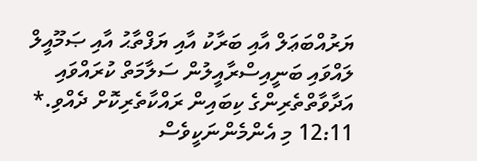ޔަރުއްބަޢަލް އާއި ބަރާކު އާއި ޔަފްތާޙު އާއި ޞަމޫއީލް ލައްވައި ބަނީއިސްރާއީލުން ސަލާމަތް ކުރައްވައި އަދާވާތްތެރިންގެ ކިބައިން ރައްކާތެރިކޮށް ދެއްވި.* 12:11 މި އެންމެންނަކީވެސް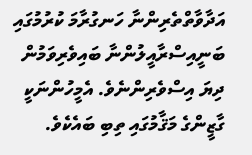އަދާވާތްތެރިންނާ ހަނގުރާމަ ކުރުމުގައި ބަނީއިސްރާއީލުންނާ ބައިވެރިވަމުން ދިޔަ އިސްވެރިންނެވެ. އެމީހުންނަކީ ގާޒީންގެ މަޤާމުގައި ތިބި ބައެކެވެ.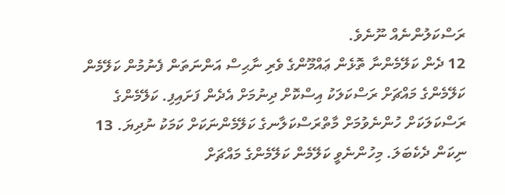ރަސްކަލުންނެއް ނޫނެވެ.
12 ދެން ކަލޭމެންނާ ތޮޅެން ޢައްމޫންގެ ވެރި ނާޙިސް އަންނަތަން ފެނުމުން ކަލޭމެން ކަލޭމެންގެ މައްޗަށް ރަސްކަލަކު އިސްކޮށް ދިނުމަށް އެދެން ފަށައިފި. ކަލޭމެންގެ ރަސްކަލަކަށް ހުންނެވުމަށް މާތްރަސްކަލާނގެ ކަލޭމެންނަކަށް ކަމަކު ނުދިޔަ. 13 ނިކަން ދެކެބަލަ. މިހުންނެވީ ކަލޭމެން ކަލޭމެންގެ މައްޗަށް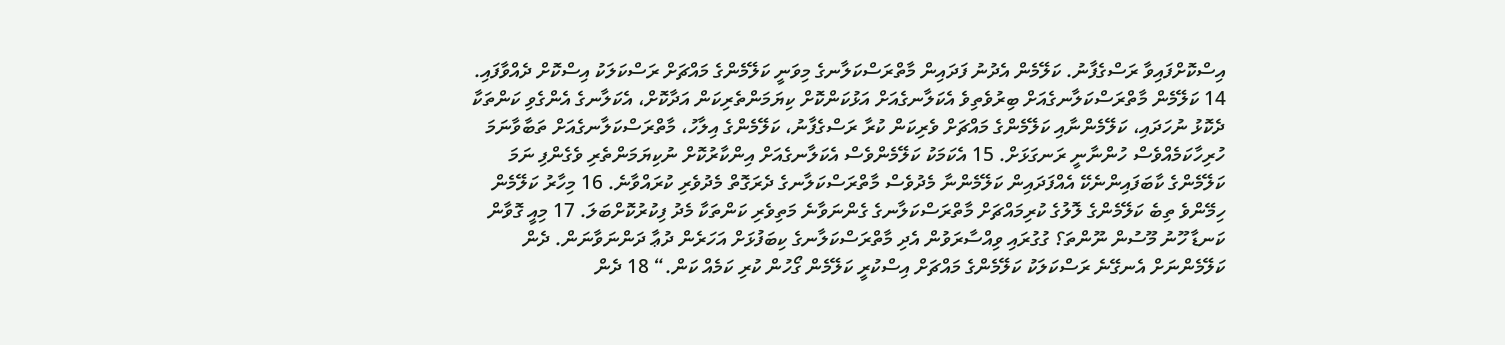އިސްކޮށްފައިވާ ރަސްގެފާނު. ކަލޭމެން އެދުނު ފަދައިން މާތްރަސްކަލާނގެ މިވަނީ ކަލޭމެންގެ މައްޗަށް ރަސްކަލަކު އިސްކޮށް ދެއްވާފައި. 14 ކަލޭމެން މާތްރަސްކަލާނގެއަށް ބިރުވެތިވެ އެކަލާނގެއަށް އަޅުކަންކޮށް ކިޔަމަންތެރިކަން އަދާކޮށް، އެކަލާނގެ އެންގެވި ކަންތަކާ ދެކޮޅު ނުހަދައި، ކަލޭމެންނާއި ކަލޭމެންގެ މައްޗަށް ވެރިކަން ކުރާ ރަސްގެފާނު، ކަލޭމެންގެ އިލާހު، މާތްރަސްކަލާނގެއަށް ތަބާވާނަމަ ހުރިހާކަމެއްވެސް ހުންނާނީ ރަނގަޅަށް. 15 އެކަމަކު ކަލޭމެންވެސް އެކަލާނގެއަށް އިންކާރުކޮށް ނުކިޔަމަންތެރި ވެގެންފި ނަމަ ކަލޭމެންގެ ކާބަފައިންނެކޭ އެއްފަދައިން ކަލޭމެންނާ މެދުވެސް މާތްރަސްކަލާނގެ ދެރަގޮތް މެދުވެރި ކުރައްވާނެ. 16 މިހާރު ކަލޭމެން ހިމޭންވެ ތިބެ ކަލޭމެންގެ ލޮލުގެ ކުރިމައްޗަށް މާތްރަސްކަލާނގެ ގެންނަވާނެ މަތިވެރި ކަންތަކާ މެދު ފިކުރުކޮށްބަލަ. 17 މިއީ ގޮވާން ކަނޑާ ހޫނު މޫސުން ނޫންތަ؟ ގުގުރައި ވިއްސާރަވުން އެދި މާތްރަސްކަލާނގެ ކިބަފުޅަށް އަހަރެން ދުޢާ ދަންނަވާނަން. ދެން ކަލޭމެންނަށް އެނގޭނެ ރަސްކަލަކު ކަލޭމެންގެ މައްޗަށް އިސްކުރީ ކަލޭމެން ގޯހުން ކުރި ކަމެއް ކަން.“ 18 ދެން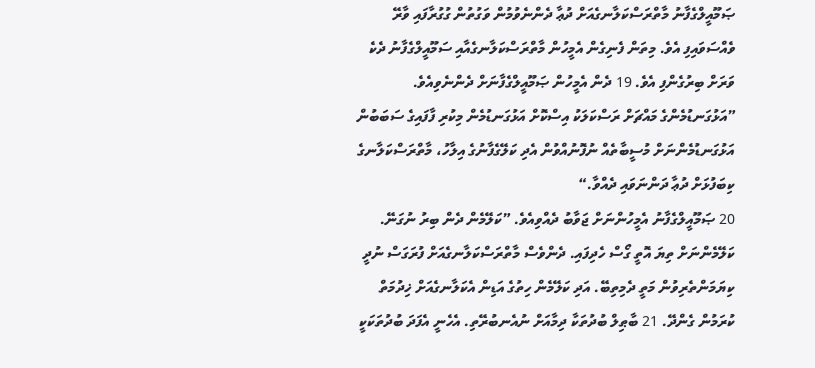ޞަމޫއީލްގެފާނު މާތްރަސްކަލާނގެއަށް ދުޢާ ދެންނެވުމުން ވަގުތުން ގުގުރާފައި ވާރޭ ވެއްސަވައިފި އެވެ. މިތަން ފެނިގެން އެމީހުން މާތްރަސްކަލާނގެއާއި ސަމޫއީލްގެފާނު ދެކެ ވަރަށް ބިރުގެންފި އެވެ. 19 ދެން އެމީހުން ޞަމޫއީލްގެފާނަށް ދެންނެވިއެވެ. ”އަޅުގަނޑުމެންގެ މައްޗަށް ރަސްކަލަކު އިސްކޮށް އަޅުގަނޑުމެން މިކުރި ފާފައިގެ ސަބަބުން އަޅުގަނޑުމެންނަށް މުސީބާތެއް ނުފޮނުއްވުން އެދި ކަލޭގެފާނުގެ އިލާހު، މާތްރަސްކަލާނގެ ކިބަފުޅަށް ދުޢާ ދަންނަވައި ދެއްވާ.“
20 ޞަމޫއީލްގެފާނު އެމީހުންނަށް ޖަވާބު ދެއްވިއެވެ. ”ކަލޭމެން ދެން ބިރު ނުގަނޭ. ކަލޭމެންނަށް ތިޔަ އޮތީ ގޯސް ހެދިފައި. ދެންވެސް މާތްރަސްކަލާނގެއަށް ފުރަގަސް ނުދީ ކިޔަމަންތެރިވުން މަތީ ދެމިތިބޭ. އަދި ކަލޭމެން ހިތުގެ އަޑިން އެކަލާނގެއަށް ޚިދުމަތް ކުރަމުން ގެންދޭ. 21 ބާޠިލް ބުދުތަކާ ދިމާއަށް ނުއެނބުރޭތި. އެހެނީ އެފަދަ ބުދުތަކަކީ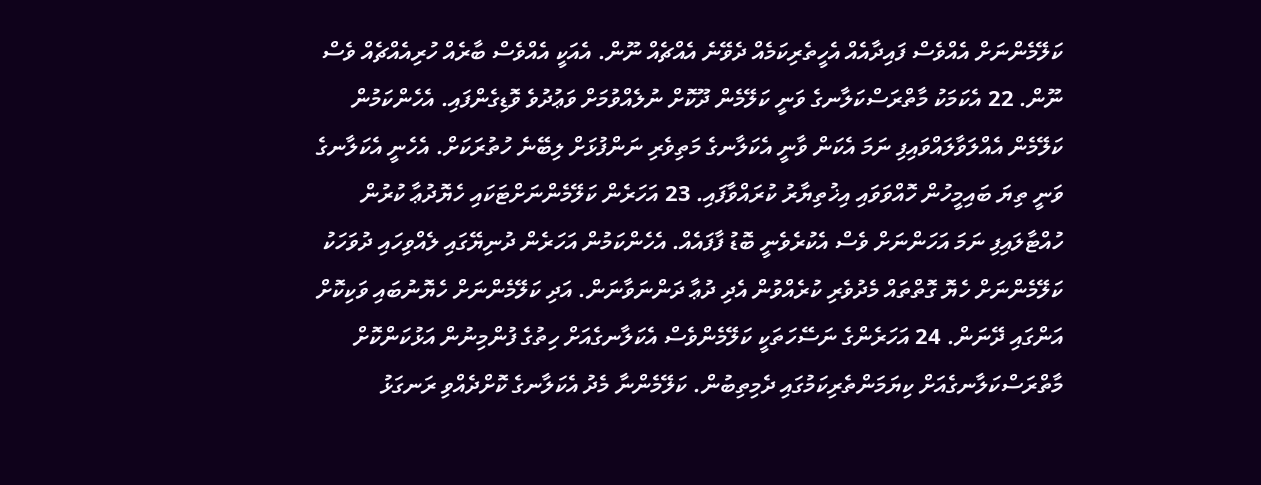ކަލޭމެންނަށް އެއްވެސް ފައިދާއެއް އެހީތެރިކަމެއް ދެވޭނެ އެއްޗެއް ނޫން. އެއަކީ އެއްވެސް ބާރެއް ހުރިއެއްޗެއް ވެސް ނޫން. 22 އެކަމަކު މާތްރަސްކަލާނގެ ވަނީ ކަލޭމެން ދޫކޮށް ނުލެއްވުމަށް ވަޢުދުވެ ވޮޑިގެންފައި. އެހެންކަމުން ކަލޭމެން އެއްލަވާލައްވައިފި ނަމަ އެކަން ވާނީ އެކަލާނގެ މަތިވެރި ނަންފުޅަށް ލިބޭނެ ހުތުރަކަށް. އެހެނީ އެކަލާނގެ ވަނީ ތިޔަ ބައިމީހުން ހޮއްވަވައި އިޚުތިޔާރު ކުރައްވާފައި. 23 އަހަރެން ކަލޭމެންނަށްޓަކައި ހެޔޮދުޢާ ކުރުން ހުއްޓާލައިފި ނަމަ އަހަންނަށް ވެސް އެކުރެވެނީ ބޮޑު ފާފައެއް. އެހެންކަމުން އަހަރެން ދުނިޔޭގައި ލެއްވިހައި ދުވަހަކު ކަލޭމެންނަށް ހެޔޮ ގޮތްތައް މެދުވެރި ކުރެއްވުން އެދި ދުޢާ ދަންނަވާނަން. އަދި ކަލޭމެންނަށް ހެޔޮނުބައި ވަކިކޮށް އަންގައި ދޭނަން. 24 އަހަރެންގެ ނަސޭހަތަކީ ކަލޭމެންވެސް އެކަލާނގެއަށް ހިތުގެ ފުންމިނުން އަޅުކަންކޮށް މާތްރަސްކަލާނގެއަށް ކިޔަމަންތެރިކަމުގައި ދެމިތިބުން. ކަލޭމެންނާ މެދު އެކަލާނގެ ކޮށްދެއްވި ރަނގަޅު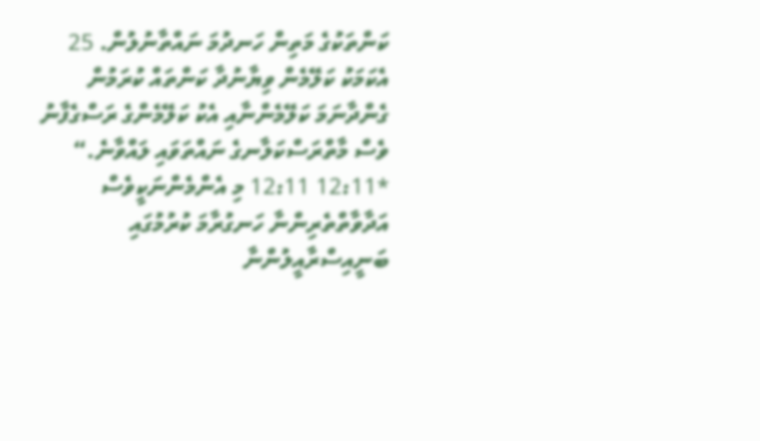ކަންތަކުގެ މަތިން ހަނދުމަ ނައްތާނުލުން. 25 އެކަމަކު ކަލޭމެން ވިޔާނުދާ ކަންތައް ކުރަމުން ގެންދާނަމަ ކަލޭމެންނާއި އެކު ކަލޭމެންގެ ރަސްގެފާނު ވެސް މާތްރަސްކަލާނގެ ނައްތަވައި ލައްވާނެ.“
*12:11 12:11 މި އެންމެންނަކީވެސް އަދާވާތްތެރިންނާ ހަނގުރާމަ ކުރުމުގައި ބަނީއިސްރާއީލުންނާ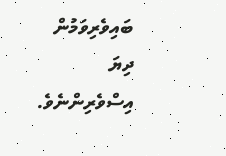ބައިވެރިވަމުން ދިޔަ އިސްވެރިންނެވެ.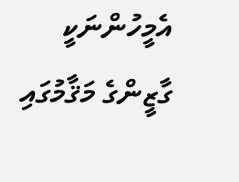އެމީހުންނަކީ ގާޒީންގެ މަޤާމުގައި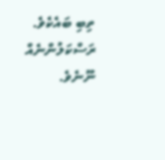ތިބި ބައެކެވެ. ރަސްކަލުންނެއް ނޫނެވެ.